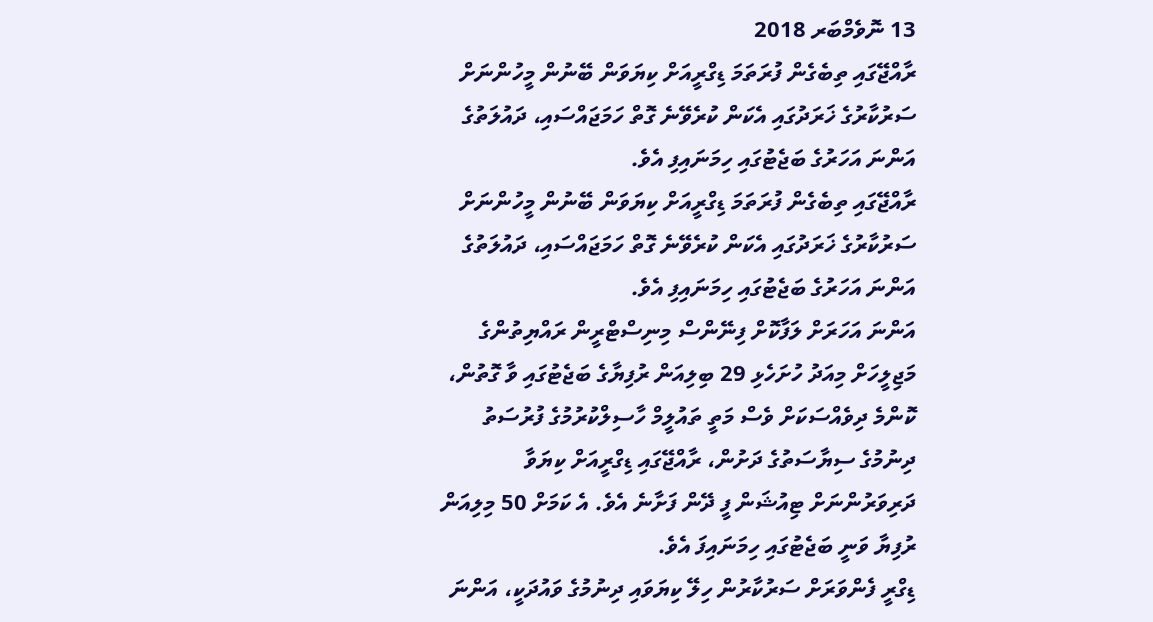13 ނޮވެމްބަރ 2018
ރާއްޖޭގައި ތިބެގެން ފުރަތަމަ ޑިގްރީއަށް ކިޔަވަން ބޭނުން މީހުންނަށް ސަރުކާރުގެ ޚަރަދުގައި އެކަން ކުރެވޭނެ ގޮތް ހަމަޖައްސައި، ދައުލަތުގެ އަންނަ އަހަރުގެ ބަޖެޓުގައި ހިމަނައިފި އެވެ.
ރާއްޖޭގައި ތިބެގެން ފުރަތަމަ ޑިގްރީއަށް ކިޔަވަން ބޭނުން މީހުންނަށް ސަރުކާރުގެ ޚަރަދުގައި އެކަން ކުރެވޭނެ ގޮތް ހަމަޖައްސައި، ދައުލަތުގެ އަންނަ އަހަރުގެ ބަޖެޓުގައި ހިމަނައިފި އެވެ.
އަންނަ އަހަރަށް ލަފާކޮށް ފިނޭންސް މިނިސްޓްރީން ރައްޔިތުންގެ މަޖިލީހަށް މިއަދު ހުށަހެޅި 29 ބިލިއަން ރުފިޔާގެ ބަޖެޓުގައި ވާ ގޮތުން، ކޮންމެ ދިވެއްސަކަށް ވެސް މަތީ ތައުލީމް ހާސިލްކުރުމުގެ ފުރުސަތު ދިނުމުގެ ސިޔާސަތުގެ ދަށުން، ރާއްޖޭގައި ޑިގްރީއަށް ކިޔަވާ ދަރިވަރުންނަށް ޓިއުޝަން ފީ ދޭން ފަށާނެ އެވެ. އެ ކަމަށް 50 މިލިއަން ރުފިޔާ ވަނީ ބަޖެޓުގައި ހިމަނައިފަ އެވެ.
ޑިގްރީ ފެންވަރަށް ސަރުކާރުން ހިލޭ ކިޔަވައި ދިނުމުގެ ވައުދަކީ، އަންނަ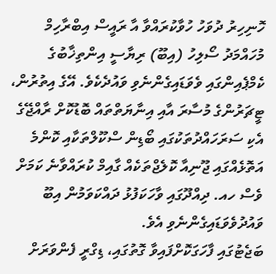ހޮނިހިރު ދުވަހު ހުވާކުރައްވާ އާ ރައީސް އިބްރާހިމް މުހައްމަދު ސޯލިހު (އިބޫ) ރިޔާސީ އިންތިޚާބުގެ ކެމްޕެއިންގައި ވެވަޑައިގެންނެވި ވައުދެކެވެ. އޭގެ އިތުރުން، ޓީޗަރުންގެ މުސާރަ އާއި އިނާޔަތްތައް ބޮޑުކޮށް ރާއްޖޭގެ އެކި ސަރަހައްދުތަކުގައި ބޯޑިން ސްކޫލްތަކާއި ކޮންމެ އަތޮޅެއްގައި ޖޫނިއާ ކޮލެޖްތަކެއް ގާއިމް ކުރައްވާނެ ކަމަށް ވެސް ހއ. ދިއްދޫގައި ވާހަކަފުޅު ދައްކަވަމުން އިބޫ ވައުދުވެވަޑައިގެންނެވި އެވެ.
ބަޖެޓުގައި ފާހަގަކޮށްފައިވާ ގޮތުގައި، ޑިގްރީ ފެންވަރަށް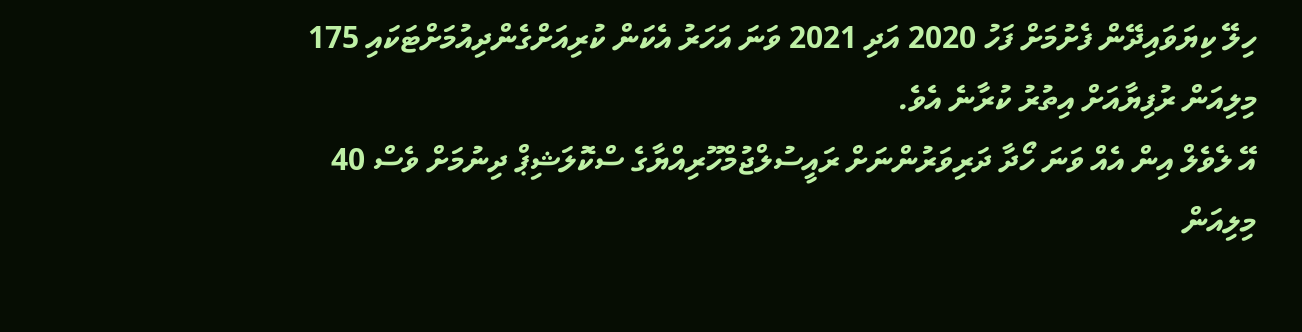ހިލޭ ކިޔަވައިދޭން ފެށުމަށް ފަހު 2020 އަދި 2021 ވަނަ އަހަރު އެކަން ކުރިއަށްގެންދިއުމަށްޓަކައި 175 މިލިއަން ރުފިޔާއަށް އިތުރު ކުރާނެ އެވެ.
އޭ ލެވެލް އިން އެއް ވަނަ ހޯދާ ދަރިވަރުންނަށް ރައީސުލްޖުމްހޫރިއްޔާގެ ސްކޮލަޝިޕް ދިނުމަށް ވެސް 40 މިލިއަން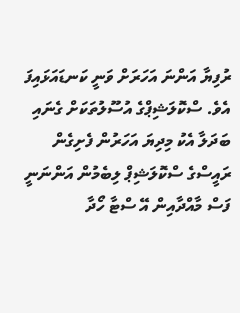ރުފިޔާ އަންނަ އަހަރަށް ވަނީ ކަނޑައަޅައިފަ އެވެ. ސްކޮލަޝިޕްގެ އުސޫލުތަކަށް ގެނައި ބަދަލާ އެކު މިދިޔަ އަހަރުން ފެށިގެން ރައީސްގެ ސްކޮލަޝިޕް ލިބެމުން އަންނަނީ ފަސް މާއްދާއިން އޭ ސްޓާ ހޯދާ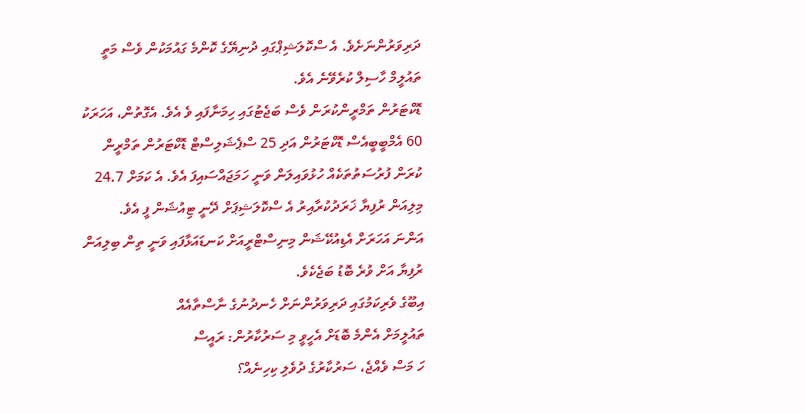ދަރިވަރުންނަށެވެ. އެ ސްކޮލަޝިޕްގައި ދުނިޔޭގެ ކޮންމެ ގައުމަކުން ވެސް މަތީ ތައުލީމް ހާސިލް ކުރެވޭނެ އެވެ.
ޑޮކްޓަރުން ތަމްރީންކުރަން ވެސް ބަޖެޓުގައި ހިމަނާފައި ވެ އެވެ. އެގޮތުން، އަހަރަކު 60 އެމްބީބީއެސް ޑޮކްޓަރުން އަދި 25 ސްޕެޝަލިސްޓް ޑޮކްޓަރުން ތަމްރީން ކުރަން ފުރުސަތުތަކެއް ހުޅުވައިލަން ވަނީ ހަމަޖައްސައިފަ އެވެ. އެ ކަމަށް 24.7 މިލިއަން ރުފިޔާ ޚަރަދުކުރާއިރު އެ ސްކޮލަޝިޕަށް ދޭނީ ޓިއުޝަން ފީ އެވެ.
އަންނަ އަހަރަށް އެޑިއުކޭޝަން މިނިސްޓްރީއަށް ކަނޑައަޅާފައި ވަނީ ތިން ބިލިއަން ރުފިޔާ އަށް ވުރެ ބޮޑު ބަޖެކެވެ.
އިބޫގެ ވެރިކަމުގައި ދަރިވަރުންނަށް ހެނދުނުގެ ނާސްތާއެއް
ތައުލީމަށް އެންމެ ބޮޑަށް އެހީވީ މި ސަރުކާރުން: ރައީސް
ހަ މަސް ވެއްޖެ، ސަރުކާރުގެ ދުވެލި ކިހިނެއް؟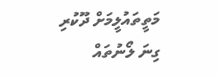މަތީތައުލީމަށް ދޫކުރި ގިނަ ލޯނުތައް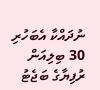ނުދައްކާ އެބަހުރި
30 ބިލިއަން ރުފިޔާގެ ބަޖެޓު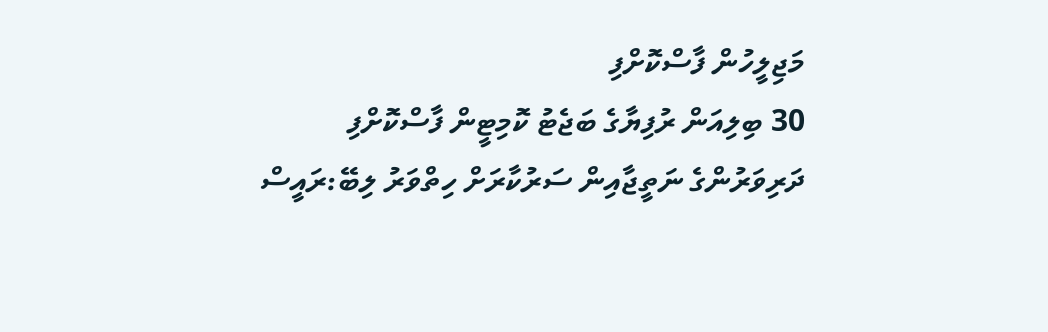މަޖިލީހުން ފާސްކޮށްފި
30 ބިލިއަން ރުފިޔާގެ ބަޖެޓު ކޮމިޓީން ފާސްކޮށްފި
ދަރިވަރުންގެ ނަތީޖާއިން ސަރުކާރަށް ހިތްވަރު ލިބޭ:ރައީސް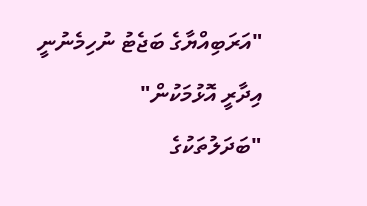"އަރަބިއްޔާގެ ބަޖެޓު ނުހިމެނުނީ އިދާރީ އޮޅުމަކުން"
"ބަދަލުތަކުގެ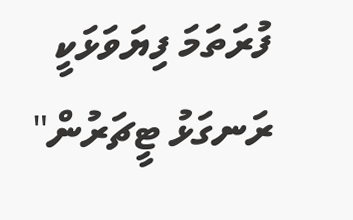ފުރަތަމަ ފިޔަވަޅަކީ ރަނގަޅު ޓީޗަރުން"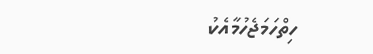ހިތްހަމަޖެހުމާއެކު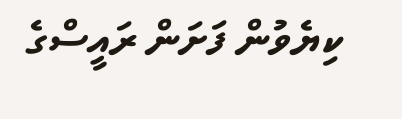ކިޔެވުން ފަށަން ރައީސްގެ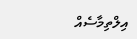އިލްތިމާސެއް